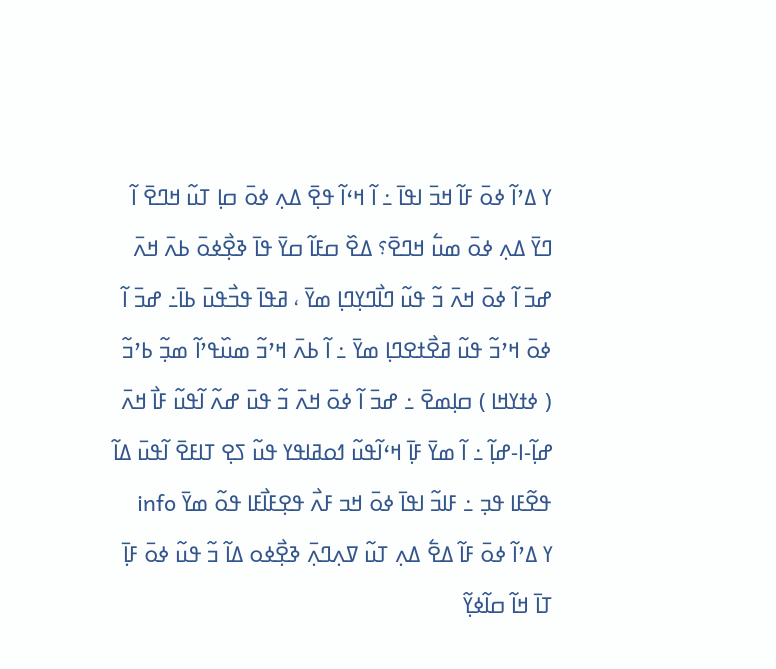ߌ ߡߴߊ߬ ߦߋ߫ ߓߊ߬ ߞߏ߫ ߊߟߊ߫ ߸ ߊ߬ ߞߵߊ߬ ߟߐ߲߫ ߡߍ߲ ߦߋ߫ ߛߊ߲ ߠߎ߬ ߞߣߐ߫ ߊ߬ ߣߌ߫ ߡߍ߲ ߦߋ߫ ߘߎ߱ ߞߣߐ߫؟ ߡߐ߰ ߛߓߊ߬ ߛߌ߫ ߟߊ߫ ߢߐ߲߯ߦߋ߫ ߕߍ߫ ߞߍ߫ ߝߏ߫ ߊ߬ ߦߋ߫ ߞߍ߫ ߏ߬ ߟߎ߬ ߣߊ߯ߣߌ߲ߣߊ߲ ߘߌ߫ ، ߥߟߊ߫ ߟߏ߯ߟߎ߫ ߕߊ߫߸ ߝߏ߫ ߊ߬ ߦߋ߫ ߞߴߏ߬ ߟߎ߬ ߥߐ߯ߙߐߣߊ߲ ߘߌ߫ ߸ ߊ߬ ߕߍ߫ ߞߴߏ߬ ߘߎ߰ߟߴߊ߬ ߘߏ߲߬ ߕߴߏ߬ ( ߦߙߌߞߊ ) ߛߊ߲ߘߐ߫ ߸ ߝߏ߫ ߊ߬ ߦߋ߫ ߞߍ߫ ߏ߬ ߟߎ߫ ߝߍ߬ ߊ߬ߟߎ߬ ߓߊ߯ ߞߍ߫ ߝߊ߲߬-ߊ-ߝߊ߲߬ ߸ ߊ߬ ߘߌ߫ ߓߊ߲߫ ߞߵߊ߬ߟߎ߬ ߗߋߥߊߟߌ ߟߎ߬ ߖߐ߲ ߠߊߓߐ߫ ߊ߬ߟߎ߫ ߡߊ߬ ߟߐ߬ߓߊ ߟߏ߲ ߸ ߓߊߏ߬ ߊߟߊ߫ ߦߋ߫ ߞߏ ߓߍ߯ ߟߐ߲ߓߊ߯ߓߊ ߟߋ߬ ߘߌ߫ info
ߌ ߡߴߊ߬ ߦߋ߫ ߓߊ߬ ߡߐ߱ ߡߍ߲ ߠߎ߬ ߜߍ߲ߣߍ߲߫ ߢߐ߲߯ߦߋ ߡߊ߬ ߏ߬ ߟߎ߬ ߦߋ߫ ߓߊ߲߫ ߠߊ߫ ߞߊ߬ ߛߊ߬ߦߌ߲߬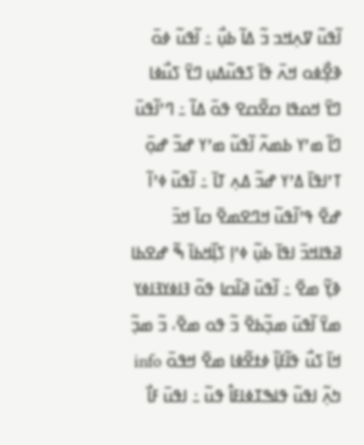ߊ߬ߟߎ߬ ߜߍ߲ߞߏ ߏ߬ ߡߊ߬ ߕߎ߲߯ ߸ ߊ߬ߟߎ߬ ߦߋ߫ ߢߐ߲߯ߦߋ ߞߍ߫ ߟߊ߫ ߖߟߎ߬ߡߎ߲ ߣߌ߫ ߖߎ߯ߦߊ ߣߌ߫ ߞߋߟߊ ߛߐ߬ߛߐ ߟߋ߫ ߡߊ߬ ߸ ߣߴߊ߬ߟߎ߫ ߣߊ߬ ߘߴߌ ߕߘߍ߬ ߊ߬ߟߎ߬ ߘߴߌ ߝߏ߬ ߝߋ߲߫ ߠߴߊߟߊ߫ ߡߴߌ ߝߏ߬ ߡߍ߲ ߠߊ߫ ߸ ߊ߬ߟߎ߬ ߦߴߊ߬ ߝߐ߫ ߟߴߊ߬ߟߎ߬ ߞߣߐߘߐ߫ ߛߊ߫ ߞߏ߫ ߥߟߊߞߏ߫ ߊߟߊ߫ ߕߎ߲߬ ߦߴߊ߲ ߖߊ߲߰ߞߕߊ߫ ߒ߬ ߝߐߕߊ ߢߌ߲߬ ߘߐ߫ ߸ ߊ߬ߟߎ߫ ߥߊ߬ߛߊ ߟߋ߬ ߔߊߦߌߔߊߦߌ ߘߌ߫ ߊ߬ߟߎ߫ ߘߏ߲߬ߕߐ߫ ߏ߬ ߟߋ ߘߐ߫، ߏ߬ ߘߏ߲߬ ߞߊ߫ ߖߎ߯ ߟߊ߬ߓߊ߲߬ ߦߙߐ߬ߦߊ ߘߐ߫ ߞߟߋ߫ info
ߤߍ߲߬ ߊߟߎ߬ ߟߊߒߠߦߊߓߊ߮ ߟߎ߬ ߸ ߊߟߎ߫ ߓߊ߯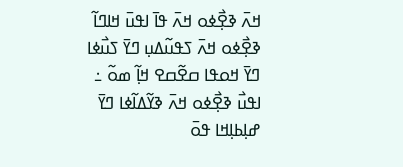ߞߍ߫ ߢߐ߲߯ߦߋ ߞߍ߫ ߟߊ߫ ߊߟߎ߫ ߞߊߣߊ߬ ߢߐ߲߯ߦߋ ߞߍ߫ ߖߟߎ߬ߡߎ߲ ߣߌ߫ ߖߎ߯ߦߊ ߣߌ߫ ߞߋߟߊ ߛߐ߬ߛߐ ߞߊ߲߬ ߘߋ߬ ߸ ߊߟߎ߯ ߢߐ߲߯ߦߋ ߞߍ߫ ߢߌ߬ߡߊ߬ߦߊ ߣߌ߫ ߝߊ߲ߕߊ߲ߞߊ ߟߋ߫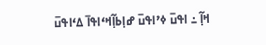ߞߊ߲߬ ߸ ߊߟߎ߫ ߦߴߊߟߎ߫ ߝߊ߲ߕߊ߲߬ߞߵߊߟߊ߫ ߡߵߊߟߎ߫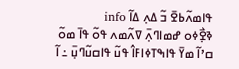ߟߊߘߍ߬ߕߐ߫ ߏ߬ ߡߍ߲ ߡߊ߬ info
ߢߐ߲߯ߦߋ ߝߘߊߣߍ߲߫ ߜߍ߬ߘߍ ߟߋ߬ ߟߊ߫ ߘߋ߬ ߛߴߊ߬ ߘߌ߫ ߟߊߒߠߦߊߓߊ߮ ߟߎ߬ ߟߊߛߎ߬ߣߎ߲߫ ߸ ߊ߬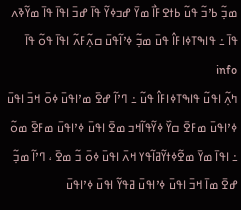ߘߏ߲߬ ߕߴߏ߬ ߟߎ߬ ߕߙߐߓߊ߯ ߘߌ߫ ߝߏߦߌ߬ ߟߊ߫ ߝߏ߫ ߊߟߊ߫ ߟߊ߫ ߘߌ߬ߢߍ ߟߊ߫ ߸ ߟߊߒߠߦߊߓߊ߮ ߟߎ߫ ߘߏ߲߬ ߦߴߊ߬ߟߎ߫ ߛߍ߲߬ߓߍ߬ ߊߟߊ߫ ߟߋ߬ ߟߊ߫ info
ߤߍ߲߬ ߊߟߎ߬ ߟߊߒߠߦߊߓߊ߮ ߟߎ߬ ߸ ߣߴߊ߬ ߝߐ߫ ߘߴߊߟߎ߫ ߦߋ߫ ߞߏ߫ ߊߟߎ߫ ߦߴߊߟߎ߫ ߘߓߐ߫ ߛߌ߰ ߦߌ߬ߟߊ߬ߞߏ ߘߐ߫ ߊߟߎ߫ ߦߴߊߟߎ߫ ߘߓߐ߫ ߘߋ߬ ߸ ߊߟߊ߫ ߘߌ߫ ߘߐ߬ߦߙߌ߬ߥߊ߬ߟߌ ߞߍ߫ ߊߟߎ߫ ߦߋ߫ ߏ߬ ߘߐ߫ ، ߣߴߊ߬ ߘߏ߲߬ ߝߐ߫ ߘߊ߫ ߞߏ߫ ߊߟߎ߫ ߦߴߊߟߎ߫ ߥߟߌ߬ ߊߟߎ߫ ߦߴߊߟߎ߫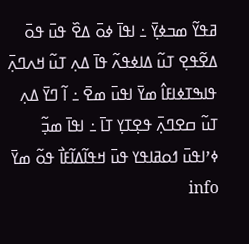ߥߟߌ߬ ߘߏߦߌ߲߫ ߸ ߊߟߊ߫ ߦߋ߫ ߡߐ߰ ߟߎ߫ ߟߋ߫ ߡߐ߬ߟߐ߲ ߠߎ߬ ߡߊߦߟߍ߬ ߟߊ߫ ߡߍ߲ ߠߎ߬ ߞߍߣߍ߲߫ ߟߊߒߠߦߊߓߊ߮ ߘߌ߫ ߊߟߎ߫ ߘߐ߫ ߸ ߊ߬ ߣߌ߫ ߡߍ߲ ߠߎ߬ ߛߐߣߍ߲߫ ߟߐ߲ߠߌ߲ ߠߊ߫ ߸ ߊߟߊ߫ ߘߏ߲߬ ߦߴߊߟߎ߫ ߗߋߥߊߟߌ ߟߎ߫ ߞߟߊ߬ߡߊ߬ߓߊ߯ ߟߋ߬ ߘߌ߫ info